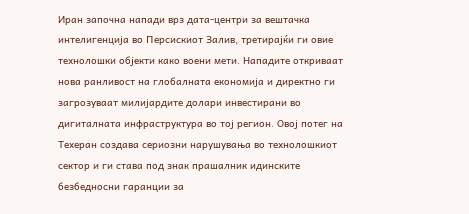Иран започна напади врз дата-центри за вештачка интелигенција во Персискиот Залив, третирајќи ги овие технолошки објекти како воени мети. Нападите откриваат нова ранливост на глобалната економија и директно ги загрозуваат милијардите долари инвестирани во дигиталната инфраструктура во тој регион. Овој потег на Техеран создава сериозни нарушувања во технолошкиот сектор и ги става под знак прашалник идинските безбедносни гаранции за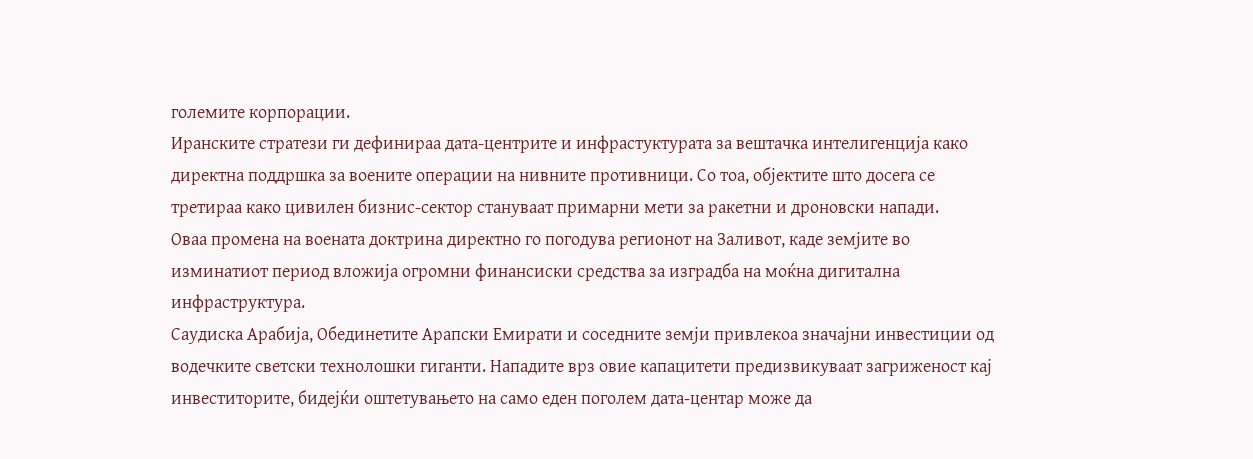големите корпорации.
Иранските стратези ги дефинираа дата-центрите и инфрастуктурата за вештачка интелигенција како директна поддршка за воените операции на нивните противници. Со тоа, објектите што досега се третираа како цивилен бизнис-сектор стануваат примарни мети за ракетни и дроновски напади.
Оваа промена на воената доктрина директно го погодува регионот на Заливот, каде земјите во изминатиот период вложија огромни финансиски средства за изградба на моќна дигитална инфраструктура.
Саудиска Арабија, Обединетите Арапски Емирати и соседните земји привлекоа значајни инвестиции од водечките светски технолошки гиганти. Нападите врз овие капацитети предизвикуваат загриженост кај инвеститорите, бидејќи оштетувањето на само еден поголем дата-центар може да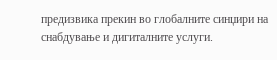предизвика прекин во глобалните синџири на снабдување и дигиталните услуги.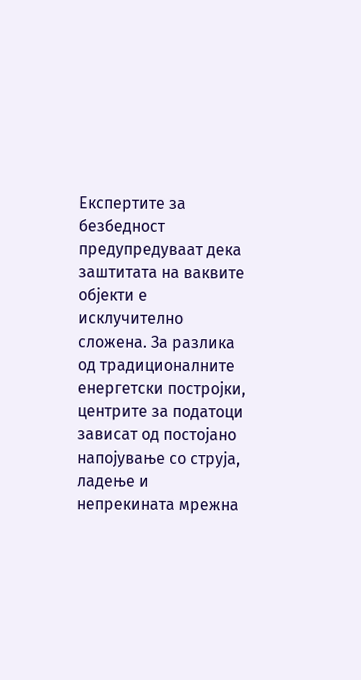Експертите за безбедност предупредуваат дека заштитата на ваквите објекти е исклучително сложена. За разлика од традиционалните енергетски постројки, центрите за податоци зависат од постојано напојување со струја, ладење и непрекината мрежна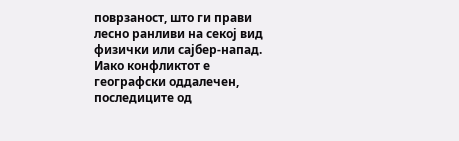поврзаност, што ги прави лесно ранливи на секој вид физички или сајбер-напад.
Иако конфликтот е географски оддалечен, последиците од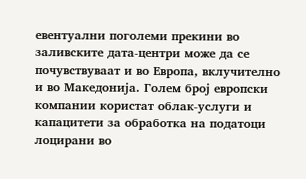евентуални поголеми прекини во заливските дата-центри може да се почувствуваат и во Европа, вклучително и во Македонија. Голем број европски компании користат облак-услуги и капацитети за обработка на податоци лоцирани во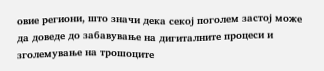овие региони, што значи дека секој поголем застој може да доведе до забавување на дигиталните процеси и зголемување на трошоците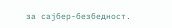за сајбер-безбедност.